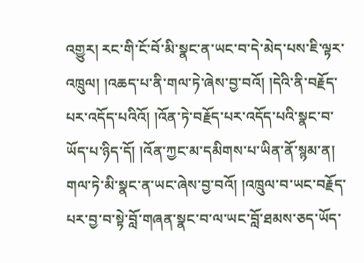འགྱུར། རང་གི་ངོ་བོ་མི་སྣང་ན་ཡང་བ་དེ་མེད་པས་ཇི་ལྟར་འཁྲུལ། །འཆད་པ་ནི་གལ་ཏེ་ཞེས་བྱ་བའོ། །དེའི་ནི་བརྗོད་པར་འདོད་པའིའོ། །འོན་ཏེ་བརྗོད་པར་འདོད་པའི་སྣང་བ་ཡོད་པ་ཉིད་དོ། །འོན་ཀྱང་མ་དམིགས་པ་ཡིན་ནོ་སྙམ་ན། གལ་ཏེ་མི་སྣང་ན་ཡང་ཞེས་བྱ་བའོ། །འཁྲུལ་བ་ཡང་བརྗོད་པར་བྱ་བ་སྟེ་བློ་གཞན་སྣང་བ་ལ་ཡང་བློ་ཐམས་ཅད་ཡོད་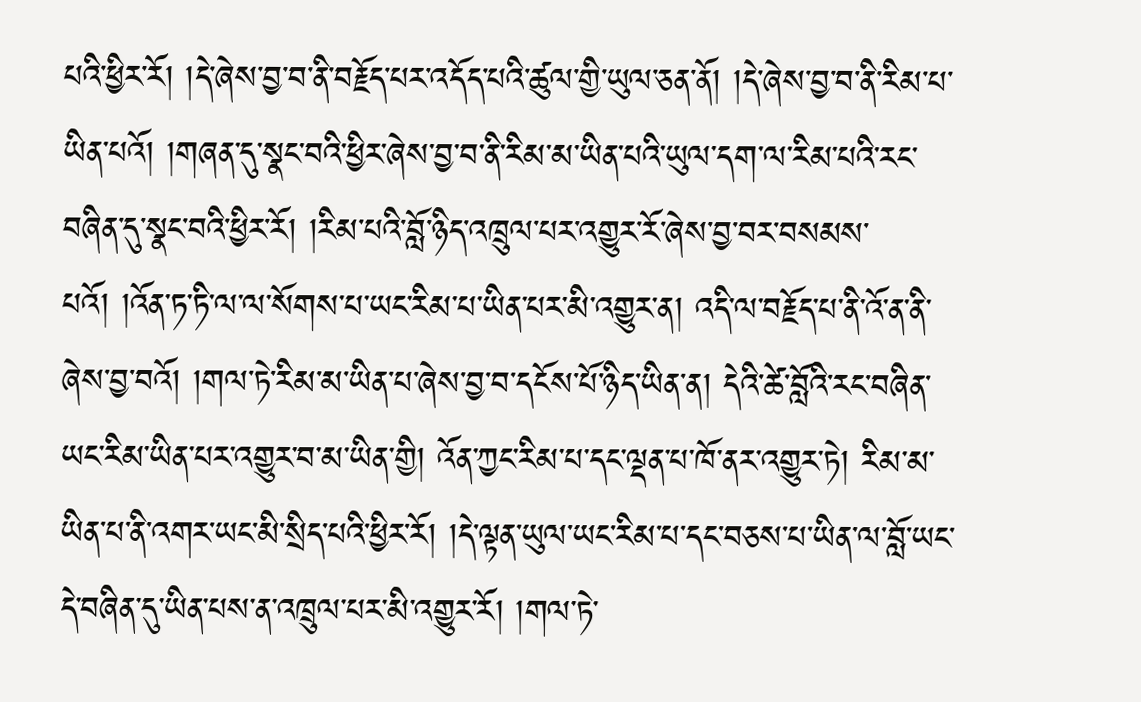པའི་ཕྱིར་རོ། །དེ་ཞེས་བྱ་བ་ནི་བརྗོད་པར་འདོད་པའི་ཚུལ་གྱི་ཡུལ་ཅན་ནོ། །དེ་ཞེས་བྱ་བ་ནི་རིམ་པ་ཡིན་པའོ། །གཞན་དུ་སྣང་བའི་ཕྱིར་ཞེས་བྱ་བ་ནི་རིམ་མ་ཡིན་པའི་ཡུལ་དག་ལ་རིམ་པའི་རང་བཞིན་དུ་སྣང་བའི་ཕྱིར་རོ། །རིམ་པའི་བློ་ཉིད་འཁྲུལ་པར་འགྱུར་རོ་ཞེས་བྱ་བར་བསམས་པའོ། །འོན་ཏ་ཏི་ལ་ལ་སོགས་པ་ཡང་རིམ་པ་ཡིན་པར་མི་འགྱུར་ན། འདི་ལ་བརྗོད་པ་ནི་འོ་ན་ནི་ཞེས་བྱ་བའོ། །གལ་ཏེ་རིམ་མ་ཡིན་པ་ཞེས་བྱ་བ་དངོས་པོ་ཉིད་ཡིན་ན། དེའི་ཚེ་བློའི་རང་བཞིན་ཡང་རིམ་ཡིན་པར་འགྱུར་བ་མ་ཡིན་གྱི། འོན་ཀྱང་རིམ་པ་དང་ལྡན་པ་ཁོ་ནར་འགྱུར་ཏེ། རིམ་མ་ཡིན་པ་ནི་འགར་ཡང་མི་སྲིད་པའི་ཕྱིར་རོ། །དེ་ལྟན་ཡུལ་ཡང་རིམ་པ་དང་བཅས་པ་ཡིན་ལ་བློ་ཡང་དེ་བཞིན་དུ་ཡིན་པས་ན་འཁྲུལ་པར་མི་འགྱུར་རོ། །གལ་ཏེ་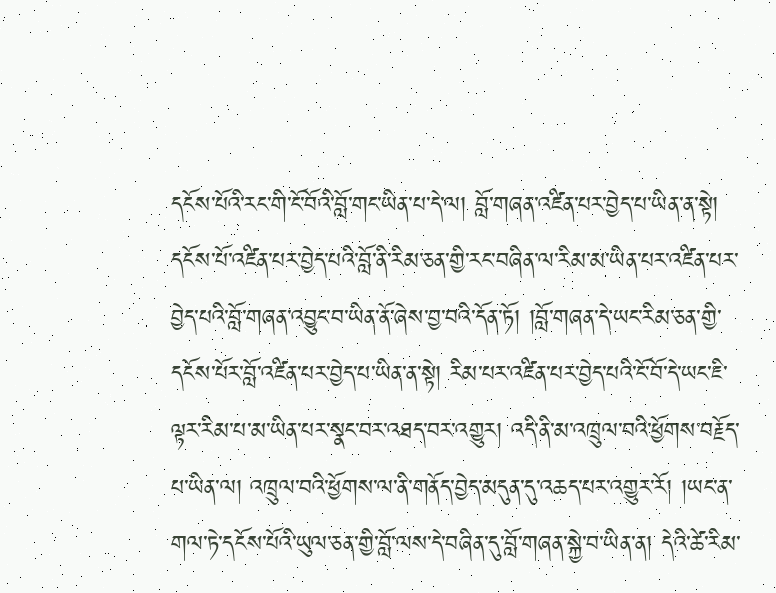དངོས་པོའི་རང་གི་ངོ་བོའི་བློ་གང་ཡིན་པ་དེ་ལ། བློ་གཞན་འཛིན་པར་བྱེད་པ་ཡིན་ན་སྟེ། དངོས་པོ་འཛིན་པར་བྱེད་པའི་བློ་ནི་རིམ་ཅན་གྱི་རང་བཞིན་ལ་རིམ་མ་ཡིན་པར་འཛིན་པར་བྱེད་པའི་བློ་གཞན་འབྱུང་བ་ཡིན་ནོ་ཞེས་བྱ་བའི་དོན་ཏོ། །བློ་གཞན་དེ་ཡང་རིམ་ཅན་གྱི་དངོས་པོར་བློ་འཛིན་པར་བྱེད་པ་ཡིན་ན་སྟེ། རིམ་པར་འཛིན་པར་བྱེད་པའི་ངོ་བོ་དེ་ཡང་ཇི་ལྟར་རིམ་པ་མ་ཡིན་པར་སྣང་བར་འཐད་བར་འགྱུར། འདི་ནི་མ་འཁྲུལ་བའི་ཕྱོགས་བརྗོད་པ་ཡིན་ལ། འཁྲུལ་བའི་ཕྱོགས་ལ་ནི་གནོད་བྱེད་མདུན་དུ་འཆད་པར་འགྱུར་རོ། །ཡང་ན་གལ་ཏེ་དངོས་པོའི་ཡུལ་ཅན་གྱི་བློ་ལས་དེ་བཞིན་དུ་བློ་གཞན་སྐྱེ་བ་ཡིན་ན། དེའི་ཚེ་རིམ་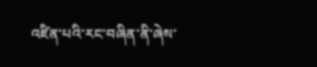འཛིན་པའི་རང་བཞིན་ནི་ཞེས་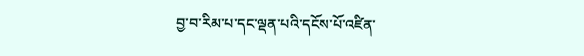བྱ་བ་རིམ་པ་དང་ལྡན་པའི་དངོས་པོ་འཛིན་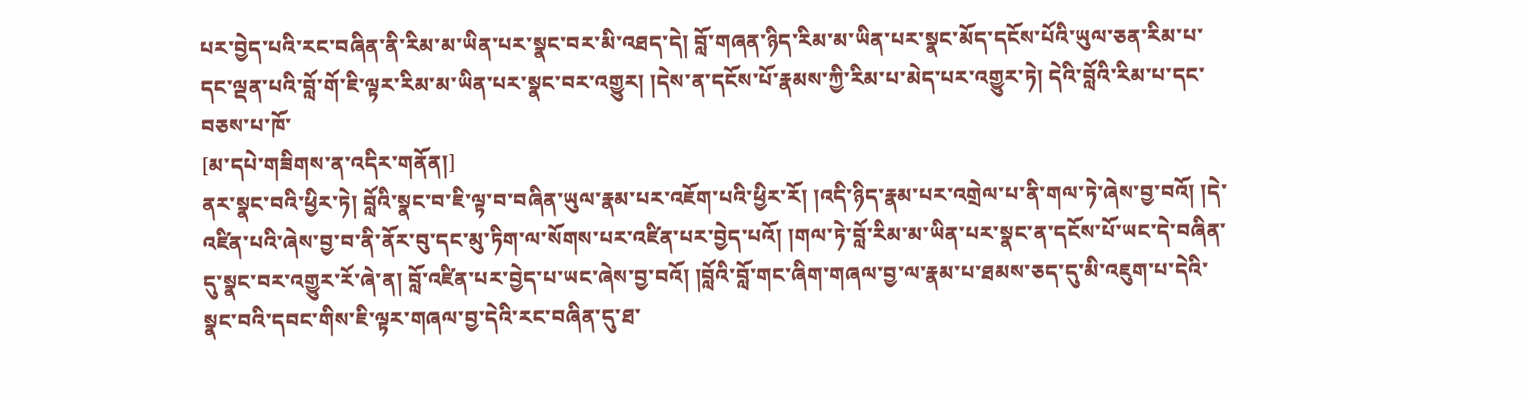པར་བྱེད་པའི་རང་བཞིན་ནི་རིམ་མ་ཡིན་པར་སྣང་བར་མི་འཐད་དེ། བློ་གཞན་ཉིད་རིམ་མ་ཡིན་པར་སྣང་མོད་དངོས་པོའི་ཡུལ་ཅན་རིམ་པ་དང་ལྡན་པའི་བློ་གོ་ཇི་ལྟར་རིམ་མ་ཡིན་པར་སྣང་བར་འགྱུར། །དེས་ན་དངོས་པོ་རྣམས་ཀྱི་རིམ་པ་མེད་པར་འགྱུར་ཏེ། དེའི་བློའི་རིམ་པ་དང་བཅས་པ་ཁོ་
[མ་དཔེ་གཟིགས་ན་འདིར་གནོན།]
ནར་སྣང་བའི་ཕྱིར་ཏེ། བློའི་སྣང་བ་ཇི་ལྟ་བ་བཞིན་ཡུལ་རྣམ་པར་འཇོག་པའི་ཕྱིར་རོ། །འདི་ཉིད་རྣམ་པར་འགྲེལ་པ་ནི་གལ་ཏེ་ཞེས་བྱ་བའོ། །དེ་འཛིན་པའི་ཞེས་བྱ་བ་ནི་ནོར་བུ་དང་མུ་ཏིག་ལ་སོགས་པར་འཛིན་པར་བྱེད་པའོ། །གལ་ཏེ་བློ་རིམ་མ་ཡིན་པར་སྣང་ན་དངོས་པོ་ཡང་དེ་བཞིན་དུ་སྣང་བར་འགྱུར་རོ་ཞེ་ན། བློ་འཛིན་པར་བྱེད་པ་ཡང་ཞེས་བྱ་བའོ། །བློའི་བློ་གང་ཞིག་གཞལ་བྱ་ལ་རྣམ་པ་ཐམས་ཅད་དུ་མི་འཇུག་པ་དེའི་སྣང་བའི་དབང་གིས་ཇི་ལྟར་གཞལ་བྱ་དེའི་རང་བཞིན་དུ་ཐ་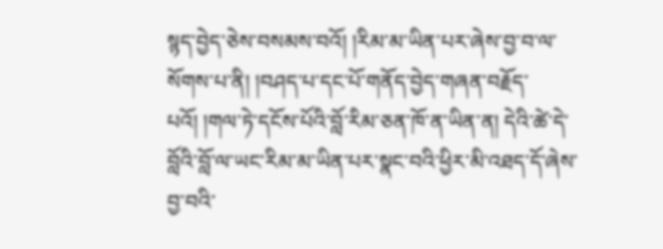སྙད་བྱེད་ཅེས་བསམས་བའོ། །རིམ་མ་ཡིན་པར་ཞེས་བྱ་བ་ལ་སོགས་པ་ནི། །བཤད་པ་དང་པོ་གནོད་བྱེད་གཞན་བརྗོད་པའོ། །གལ་ཏེ་དངོས་པོའི་བློ་རིམ་ཅན་ཁོ་ན་ཡིན་ན། དེའི་ཚེ་དེ་བློའི་བློ་ལ་ཡང་རིམ་མ་ཡིན་པར་སྣང་བའི་ཕྱིར་མི་འཐད་དོ་ཞེས་བྱ་བའི་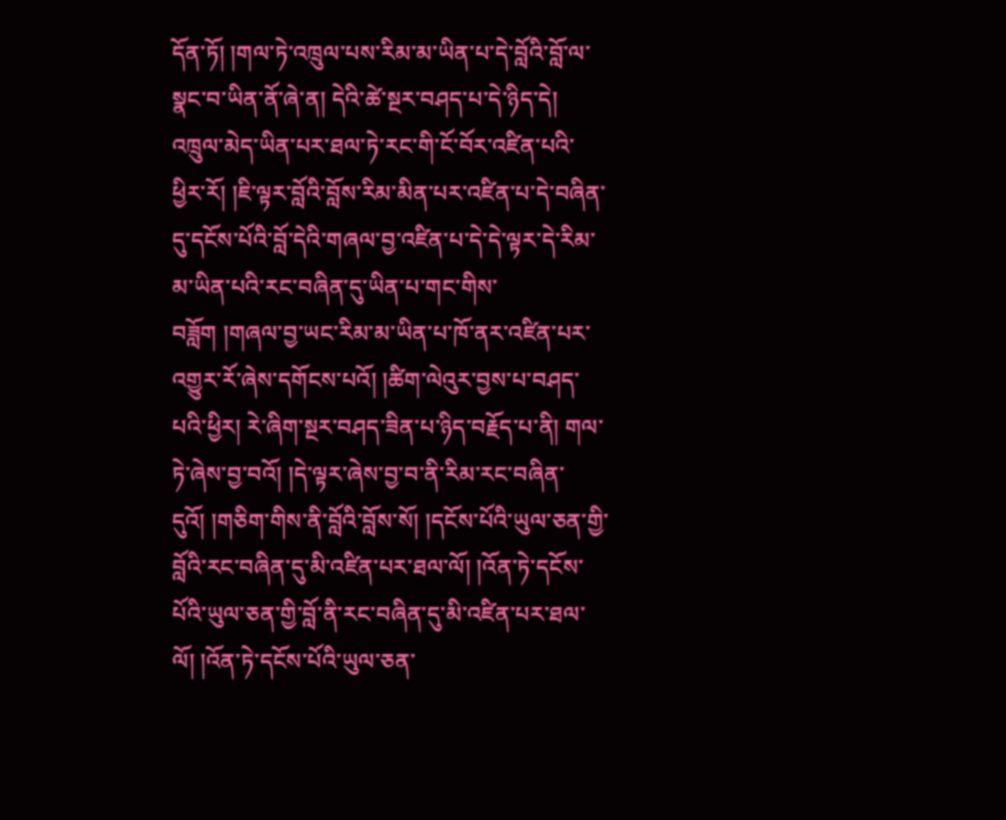དོན་ཏོ། །གལ་ཏེ་འཁྲུལ་པས་རིམ་མ་ཡིན་པ་དེ་བློའི་བློ་ལ་སྣང་བ་ཡིན་ནོ་ཞེ་ན། དེའི་ཚེ་སྔར་བཤད་པ་དེ་ཉིད་དེ། འཁྲུལ་མེད་ཡིན་པར་ཐལ་ཏེ་རང་གི་ངོ་བོར་འཛིན་པའི་ཕྱིར་རོ། །ཇི་ལྟར་བློའི་བློས་རིམ་མིན་པར་འཛིན་པ་དེ་བཞིན་དུ་དངོས་པོའི་བློ་དེའི་གཞལ་བྱ་འཛིན་པ་དེ་དེ་ལྟར་དེ་རིམ་མ་ཡིན་པའི་རང་བཞིན་དུ་ཡིན་པ་གང་གིས་བཟློག །གཞལ་བྱ་ཡང་རིམ་མ་ཡིན་པ་ཁོ་ནར་འཛིན་པར་འགྱུར་རོ་ཞེས་དགོངས་པའོ། །ཚིག་ལེའུར་བྱས་པ་བཤད་པའི་ཕྱིར། རེ་ཞིག་སྔར་བཤད་ཟིན་པ་ཉིད་བརྗོད་པ་ནི། གལ་ཏེ་ཞེས་བྱ་བའོ། །དེ་ལྟར་ཞེས་བྱ་བ་ནི་རིམ་རང་བཞིན་དུའོ། །གཅིག་གིས་ནི་བློའི་བློས་སོ། །དངོས་པོའི་ཡུལ་ཅན་གྱི་བློའི་རང་བཞིན་དུ་མི་འཛིན་པར་ཐལ་ལོ། །འོན་ཏེ་དངོས་པོའི་ཡུལ་ཅན་གྱི་བློ་ནི་རང་བཞིན་དུ་མི་འཛིན་པར་ཐལ་ལོ། །འོན་ཏེ་དངོས་པོའི་ཡུལ་ཅན་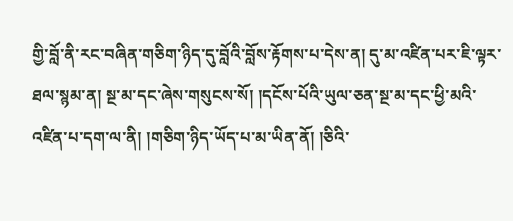གྱི་བློ་ནི་རང་བཞིན་གཅིག་ཉིད་དུ་བློའི་བློས་རྟོགས་པ་དེས་ན། དུ་མ་འཛིན་པར་ཇི་ལྟར་ཐལ་སྙམ་ན། སྔ་མ་དང་ཞེས་གསུངས་སོ། །དངོས་པོའི་ཡུལ་ཅན་སྔ་མ་དང་ཕྱི་མའི་འཛིན་པ་དག་ལ་ནི། །གཅིག་ཉིད་ཡོད་པ་མ་ཡིན་ནོ། །ཅིའི་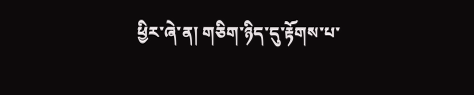ཕྱིར་ཞེ་ན། གཅིག་ཉིད་དུ་རྟོགས་པ་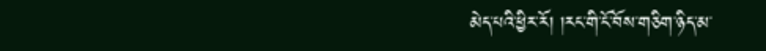མེད་པའི་ཕྱིར་རོ། །རང་གི་ངོ་བོས་གཅིག་ཉིད་མ་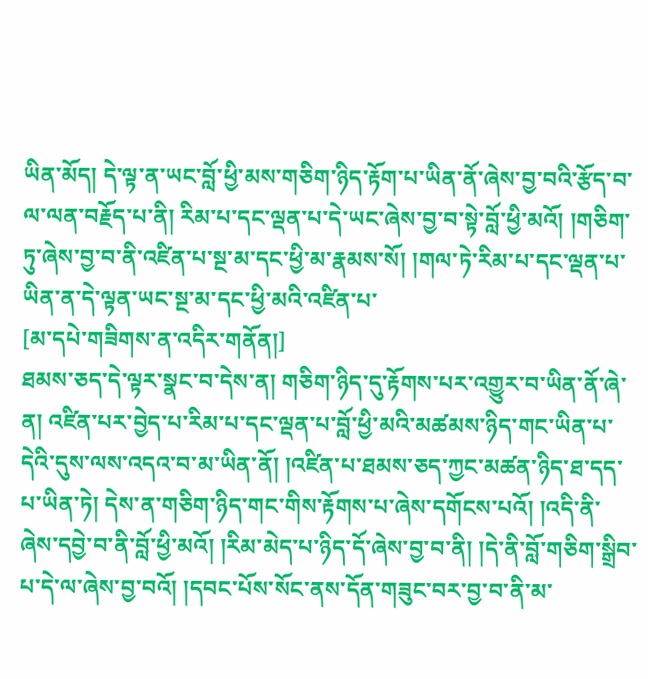ཡིན་མོད། དེ་ལྟ་ན་ཡང་བློ་ཕྱི་མས་གཅིག་ཉིད་རྟོག་པ་ཡིན་ནོ་ཞེས་བྱ་བའི་རྩོད་བ་ལ་ལན་བརྗོད་པ་ནི། རིམ་པ་དང་ལྡན་པ་དེ་ཡང་ཞེས་བྱ་བ་སྟེ་བློ་ཕྱི་མའོ། །གཅིག་ཏུ་ཞེས་བྱ་བ་ནི་འཛིན་པ་སྔ་མ་དང་ཕྱི་མ་རྣམས་སོ། །གལ་ཏེ་རིམ་པ་དང་ལྡན་པ་ཡིན་ན་དེ་ལྟན་ཡང་སྔ་མ་དང་ཕྱི་མའི་འཛིན་པ་
[མ་དཔེ་གཟིགས་ན་འདིར་གནོན།]
ཐམས་ཅད་དེ་ལྟར་སྣང་བ་དེས་ན། གཅིག་ཉིད་དུ་རྟོགས་པར་འགྱུར་བ་ཡིན་ནོ་ཞེ་ན། འཛིན་པར་བྱེད་པ་རིམ་པ་དང་ལྡན་པ་བློ་ཕྱི་མའི་མཚམས་ཉིད་གང་ཡིན་པ་དེའི་དུས་ལས་འདའ་བ་མ་ཡིན་ནོ། །འཛིན་པ་ཐམས་ཅད་ཀྱང་མཚན་ཉིད་ཐ་དད་པ་ཡིན་ཏེ། དེས་ན་གཅིག་ཉིད་གང་གིས་རྟོགས་པ་ཞེས་དགོངས་པའོ། །འདི་ནི་ཞེས་དབྱེ་བ་ནི་བློ་ཕྱི་མའོ། །རིམ་མེད་པ་ཉིད་དོ་ཞེས་བྱ་བ་ནི། །དེ་ནི་བློ་གཅིག་སྒྲིབ་པ་དེ་ལ་ཞེས་བྱ་བའོ། །དབང་པོས་སོང་ནས་དོན་གཟུང་བར་བྱ་བ་ནི་མ་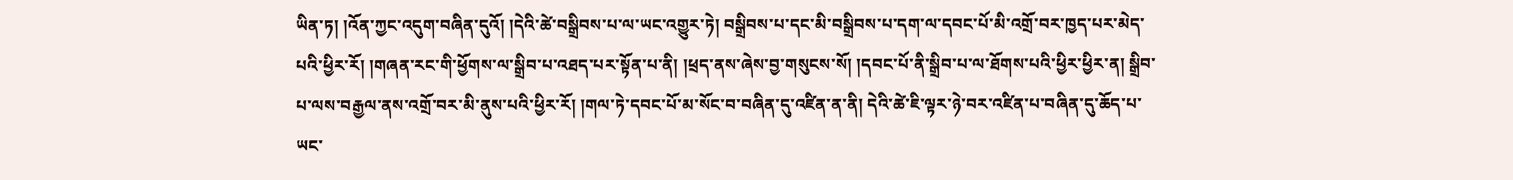ཡིན་ཏ། །འོན་ཀྱང་འདུག་བཞིན་དུའོ། །དེའི་ཚེ་བསྒྲིབས་པ་ལ་ཡང་འགྱུར་ཏེ། བསྒྲིབས་པ་དང་མི་བསྒྲིབས་པ་དག་ལ་དབང་པོ་མི་འགྲོ་བར་ཁྱད་པར་མེད་པའི་ཕྱིར་རོ། །གཞན་རང་གི་ཕྱོགས་ལ་སྒྲིབ་པ་འཐད་པར་སྟོན་པ་ནི། །ཕྲད་ནས་ཞེས་བྱ་གསུངས་སོ། །དབང་པོ་ནི་སྒྲིབ་པ་ལ་ཐོགས་པའི་ཕྱིར་ཕྱིར་ན། སྒྲིབ་པ་ལས་བརྒྱལ་ནས་འགྲོ་བར་མི་ནུས་པའི་ཕྱིར་རོ། །གལ་ཏེ་དབང་པོ་མ་སོང་བ་བཞིན་དུ་འཛིན་ན་ནི། དེའི་ཚེ་ཇི་ལྟར་ཉེ་བར་འཛིན་པ་བཞིན་དུ་ཆོད་པ་ཡང་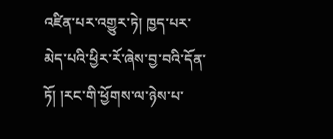འཛིན་པར་འགྱུར་ཏེ། ཁྱད་པར་མེད་པའི་ཕྱིར་རོ་ཞེས་བྱ་བའི་དོན་ཏོ། །རང་གི་ཕྱོགས་ལ་ཉེས་པ་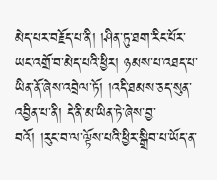མེད་པར་བརྗོད་པ་ནི། །ཤིན་ཏུ་ཐག་རིང་པོར་ཡང་འགྲོ་བ་མེད་པའི་ཕྱིར། ཉམས་པ་འཐད་པ་ཡིན་ནོ་ཞེས་འབྲེལ་ཏོ། །འདི་ཐམས་ཅད་སུན་འབྱིན་པ་ནི། དེ་ནི་མ་ཡིན་ཏེ་ཞེས་བྱ་བའོ། །རུང་བ་ལ་ལྟོས་པའི་ཕྱིར་སྒྲིབ་པ་ཡོད་ན་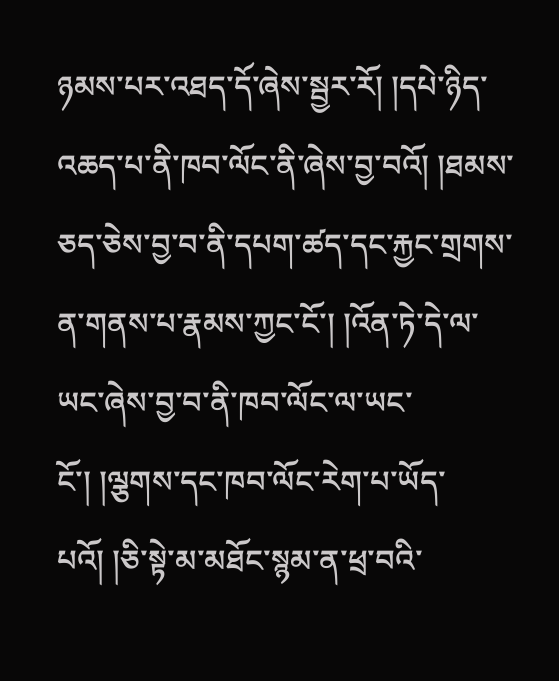ཉམས་པར་འཐད་དོ་ཞེས་སྦྱར་རོ། །དཔེ་ཉིད་འཆད་པ་ནི་ཁབ་ལོང་ནི་ཞེས་བྱ་བའོ། །ཐམས་ཅད་ཅེས་བྱ་བ་ནི་དཔག་ཚད་དང་རྐྱང་གྲགས་ན་གནས་པ་རྣམས་ཀྱང་ངོ་། །འོན་ཏེ་དེ་ལ་ཡང་ཞེས་བྱ་བ་ནི་ཁབ་ལོང་ལ་ཡང་ངོ་། །ལྕགས་དང་ཁབ་ལོང་རེག་པ་ཡོད་པའོ། །ཅི་སྟེ་མ་མཐོང་སྙམ་ན་ཕྲ་བའི་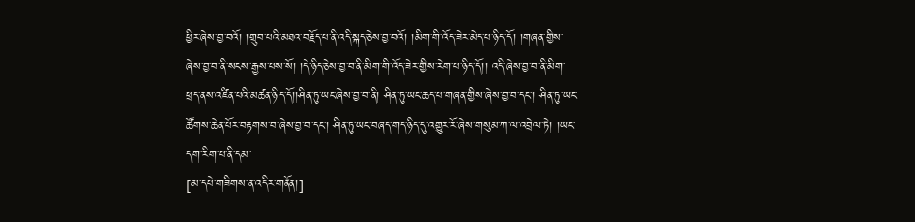ཕྱིར་ཞེས་བྱ་བའོ། །གྲུབ་པའི་མཐའ་བརྗོད་པ་ནི་འདི་སྐད་ཅེས་བྱ་བའོ། །མིག་གི་འོད་ཟེར་མེད་པ་ཉིད་དོ། །གཞན་གྱིས་ཞེས་བྱ་བ་ནི་སངས་རྒྱས་པས་སོ། །དེ་ཉིད་ཅེས་བྱ་བ་ནི་མིག་གི་འོད་ཟེར་གྱིས་རེག་པ་ཉིད་དོ།། འདི་ཞེས་བྱ་བ་ནི་མིག་ཕྲད་ནས་འཛིན་པའི་མཚན་ཉིད་དོ།།ཤིན་ཏུ་ཡང་ཞེས་བྱ་བ་ནི། ཤིན་ཏུ་ཡང་ཆད་པ་གཞན་གྱིས་ཞེས་བྱ་བ་དང་། ཤིན་ཏུ་ཡང་ཚོགས་ཆེན་པོར་བརྟགས་བ་ཞེས་བྱ་བ་དང་། ཤིན་ཏུ་ཡང་བཞད་གད་ཉིད་དུ་འགྱུར་རོ་ཞེས་གསུམ་ཀ་ལ་འབྲེལ་ཏེ། །ཡང་དག་རིག་པ་ནི་དམ་
[མ་དཔེ་གཟིགས་ན་འདིར་གནོན།]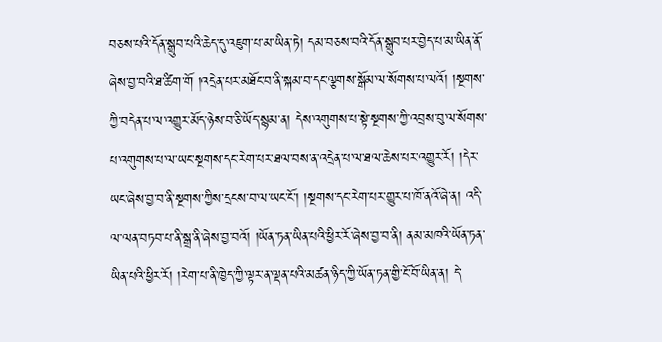བཅས་པའི་དོན་སྒྲུབ་པའི་ཆེད་དུ་འཇུག་པ་མ་ཡིན་ཏེ། དམ་བཅས་བའི་དོན་སྒྲུབ་པར་བྱེད་པ་མ་ཡིན་ནོ་ཞེས་བྱ་བའི་ཐ་ཚིག་གོ །འདྲེན་པར་མཐོང་བ་ནི་སྐམ་བ་དང་ལྕགས་སྒོམ་ལ་སོགས་པ་ལའོ། །སྔགས་ཀྱི་བདེན་པ་ལ་འགྱུར་མོད་ཉེས་བ་ཅི་ཡོད་སྙམ་ན། དེས་འགུགས་པ་སྟེ་སྔགས་ཀྱི་འབྲས་བུ་ལ་སོགས་པ་འགུགས་པ་ལ་ཡང་སྔགས་དང་རེག་པར་ཐལ་བས་ན་འདྲེན་པ་ལ་ཐལ་ཆེས་པར་འགྱུར་རོ། །དེར་ཡང་ཞེས་བྱ་བ་ནི་སྔགས་ཀྱིས་དྲངས་བ་ལ་ཡང་ངོ་། །སྔགས་དང་རེག་པར་གྱུར་པ་ཁོ་ནའོ་ཞེ་ན། འདི་ལ་ལན་བཏབ་པ་ནི་སྒྲ་ནི་ཞེས་བྱ་བའོ། །ཡོན་ཏན་ཡིན་པའི་ཕྱིར་རོ་ཞེས་བྱ་བ་ནི། ནམ་མཁའི་ཡོན་ཏན་ཡིན་པའི་ཕྱིར་རོ། །རེག་པ་ནི་ཁྱེད་ཀྱི་ལྟར་ན་ལྡན་པའི་མཚན་ཉིད་ཀྱི་ཡོན་ཏན་གྱི་ངོ་བོ་ཡིན་ན། དེ་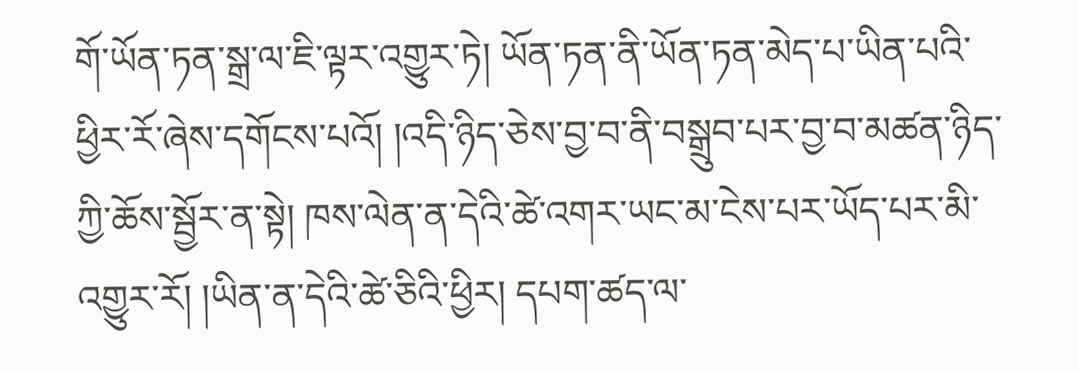གོ་ཡོན་ཏན་སྒྲ་ལ་ཇི་ལྟར་འགྱུར་ཏེ། ཡོན་ཏན་ནི་ཡོན་ཏན་མེད་པ་ཡིན་པའི་ཕྱིར་རོ་ཞེས་དགོངས་པའོ། །འདི་ཉིད་ཅེས་བྱ་བ་ནི་བསྒྲུབ་པར་བྱ་བ་མཚན་ཉིད་ཀྱི་ཆོས་སྦྱོར་ན་སྟེ། ཁས་ལེན་ན་དེའི་ཚེ་འགར་ཡང་མ་ངེས་པར་ཡོད་པར་མི་འགྱུར་རོ། །ཡིན་ན་དེའི་ཚེ་ཅིའི་ཕྱིར། དཔག་ཚད་ལ་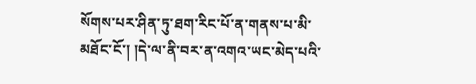སོགས་པར་ཤིན་ཏུ་ཐག་རིང་པོ་ན་གནས་པ་མི་མཐོང་ངོ་། །དེ་ལ་ནི་བར་ན་འགའ་ཡང་མེད་པའི་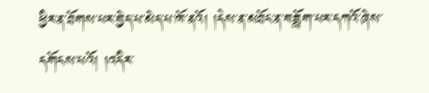ཕྱིར་ན་ཐོགས་པར་བྱེད་པ་མེད་པ་ཁོ་ནའོ། །དེས་ན་མཐོང་ན་བཟློག་པར་དཀའོ་ཞེས་དགོངས་པའོ། །འདིར་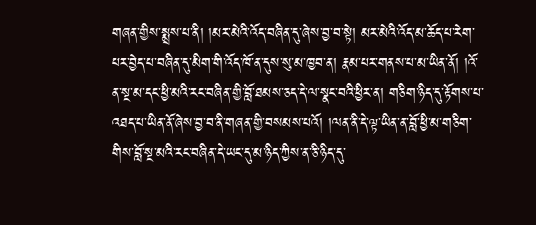གཞན་གྱིས་སྨྲས་པ་ནི། །མར་མེའི་འོད་བཞིན་དུ་ཞེས་བྱ་བ་སྟེ། མར་མེའི་འོད་མ་ཆོད་པ་རེག་པར་བྱེད་པ་བཞིན་དུ་མིག་གི་འོད་ཁོ་ན་དུས་སུ་མ་ཁྱབ་ན། རྣམ་པར་གནས་པ་མ་ཡིན་ནོ། །འོ་ན་སྔ་མ་དང་ཕྱི་མའི་རང་བཞིན་གྱི་བློ་ཐམས་ཅད་དེ་ལ་སྣང་བའི་ཕྱིར་ན། གཅིག་ཉིད་དུ་རྟོགས་པ་འཐད་པ་ཡིན་ནོ་ཞེས་བྱ་བ་ནི་གཞན་གྱི་བསམས་པའོ། །ལན་ནི་དེ་ལྟ་ཡིན་ན་བློ་ཕྱི་མ་གཅིག་གིས་བློ་སྔ་མའི་རང་བཞིན་དེ་ཡང་དུ་མ་ཉིད་ཀྱིས་ན་ཅི་ཉིད་དུ་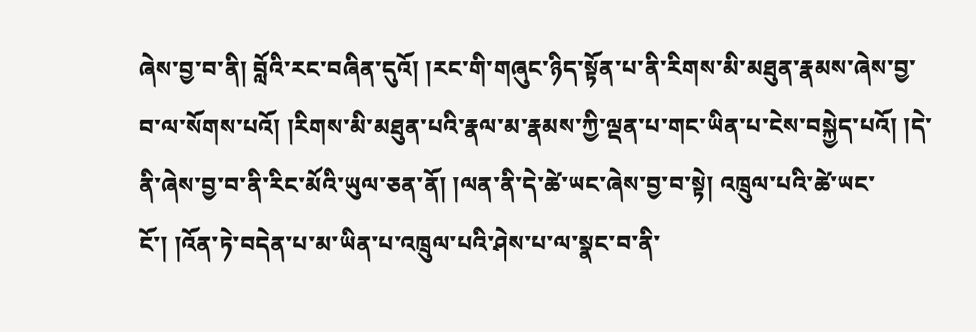ཞེས་བྱ་བ་ནི། བློའི་རང་བཞིན་དུའོ། །རང་གི་གཞུང་ཉིད་སྟོན་པ་ནི་རིགས་མི་མཐུན་རྣམས་ཞེས་བྱ་བ་ལ་སོགས་པའོ། །རིགས་མི་མཐུན་པའི་རྣལ་མ་རྣམས་ཀྱི་ལྡན་པ་གང་ཡིན་པ་ངེས་བསྐྱེད་པའོ། །དེ་ནི་ཞེས་བྱ་བ་ནི་རིང་མོའི་ཡུལ་ཅན་ནོ། །ལན་ནི་དེ་ཚེ་ཡང་ཞེས་བྱ་བ་སྟེ། འཁྲུལ་པའི་ཚེ་ཡང་ངོ་། །འོན་ཏེ་བདེན་པ་མ་ཡིན་པ་འཁྲུལ་པའི་ཤེས་པ་ལ་སྣང་བ་ནི་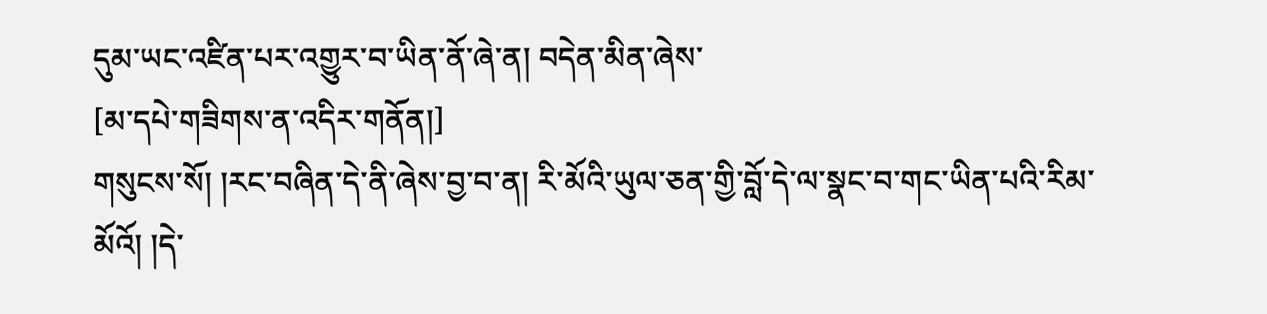དུམ་ཡང་འཛིན་པར་འགྱུར་བ་ཡིན་ནོ་ཞེ་ན། བདེན་མིན་ཞེས་
[མ་དཔེ་གཟིགས་ན་འདིར་གནོན།]
གསུངས་སོ། །རང་བཞིན་དེ་ནི་ཞེས་བྱ་བ་ན། རི་མོའི་ཡུལ་ཅན་གྱི་བློ་དེ་ལ་སྣང་བ་གང་ཡིན་པའི་རིམ་མོའོ། །དེ་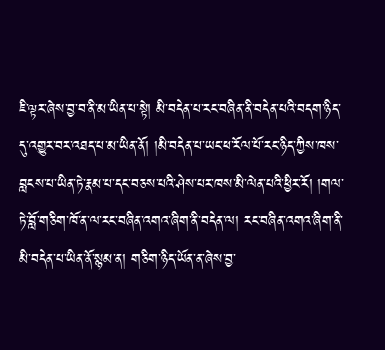ཇི་ལྟར་ཞེས་བྱ་བ་ནི་མ་ཡིན་པ་སྟེ། མི་བདེན་པ་རང་བཞིན་ནི་བདེན་པའི་བདག་ཉིད་དུ་འགྱུར་བར་འཐད་པ་མ་ཡིན་ནོ། །མི་བདེན་པ་ཡང་ཕ་རོལ་པོ་རང་ཉིད་ཀྱིས་ཁས་བླངས་པ་ཡིན་ཏེ་རྣམ་པ་དང་བཅས་པའི་ཤེས་པར་ཁས་མི་ལེན་པའི་ཕྱིར་རོ། །གལ་ཏེ་བློ་གཅིག་ཁོ་ན་ལ་རང་བཞིན་འགའ་ཞིག་ནི་བདེན་ལ། རང་བཞིན་འགའ་ཞིག་ནི་མི་བདེན་པ་ཡིན་ནོ་སྙམ་ན། གཅིག་ཉིད་ཡོན་ན་ཞེས་བྱ་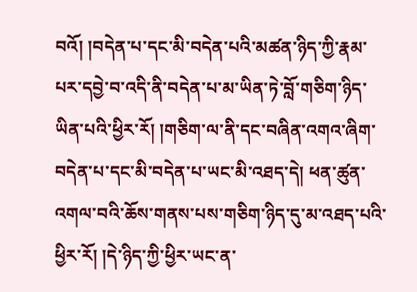བའོ། །བདེན་པ་དང་མི་བདེན་པའི་མཚན་ཉིད་ཀྱི་རྣམ་པར་དབྱེ་བ་འདི་ནི་བདེན་པ་མ་ཡིན་ཏེ་བློ་གཅིག་ཉིད་ཡིན་པའི་ཕྱིར་རོ། །གཅིག་ལ་ནི་དང་བཞིན་འགའ་ཞིག་བདེན་པ་དང་མི་བདེན་པ་ཡང་མི་འཐད་དེ། ཕན་ཚུན་འགལ་བའི་ཆོས་གནས་པས་གཅིག་ཉིད་དུ་མ་འཐད་པའི་ཕྱིར་རོ། །དེ་ཉིད་ཀྱི་ཕྱིར་ཡང་ན་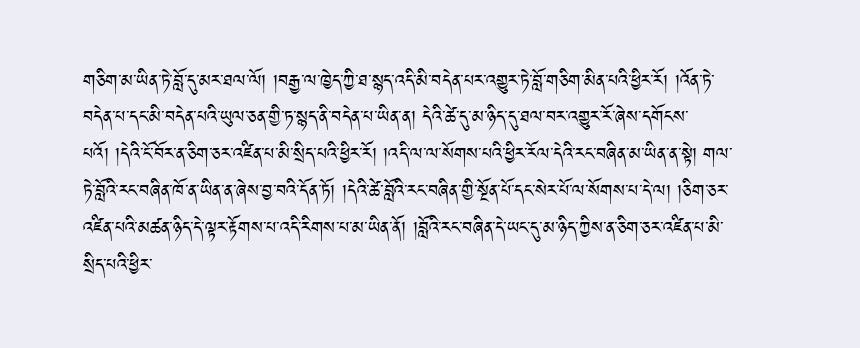གཅིག་མ་ཡིན་ཏེ་བློ་དུ་མར་ཐལ་ལོ། །བརྒྱ་ལ་ཁྱེད་ཀྱི་ཐ་སྙད་འདི་མི་བདེན་པར་འགྱུར་ཏེ་བློ་གཅིག་མིན་པའི་ཕྱིར་རོ། །འོན་ཏེ་བདེན་པ་དང་མི་བདེན་པའི་ཡུལ་ཅན་གྱི་ཏ་སྙད་ནི་བདེན་པ་ཡིན་ན། དེའི་ཚེ་དུ་མ་ཉིད་དུ་ཐལ་བར་འགྱུར་རོ་ཞེས་དགོངས་པའོ། །དེའི་ངོ་བོར་ན་ཅིག་ཅར་འཛིན་པ་མི་སྲིད་པའི་ཕྱིར་རོ། །འདི་ལ་ལ་སོགས་པའི་ཕྱིར་རོལ་དེའི་རང་བཞིན་མ་ཡིན་ན་སྟེ། གལ་ཏེ་བློའི་རང་བཞིན་ཁོ་ན་ཡིན་ན་ཞེས་བྱ་བའི་དོན་ཏོ། །དེའི་ཚེ་བློའི་རང་བཞིན་གྱི་སྔོན་པོ་དང་སེར་པོ་ལ་སོགས་པ་དེ་ལ། །ཅིག་ཅར་འཛིན་པའི་མཚན་ཉིད་དེ་ལྟར་རྟོགས་པ་འདི་རིགས་པ་མ་ཡིན་ནོ། །བློའི་རང་བཞིན་དེ་ཡང་དུ་མ་ཉིད་ཀྱིས་ན་ཅིག་ཅར་འཛིན་པ་མི་སྲིད་པའི་ཕྱིར་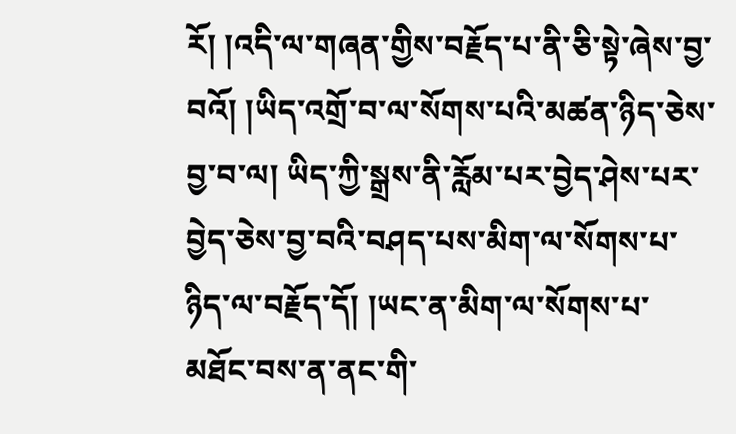རོ། །འདི་ལ་གཞན་གྱིས་བརྗོད་པ་ནི་ཅི་སྟེ་ཞེས་བྱ་བའོ། །ཡིད་འགྲོ་བ་ལ་སོགས་པའི་མཚན་ཉིད་ཅེས་བྱ་བ་ལ། ཡིད་ཀྱི་སྒྲས་ནི་རློམ་པར་བྱེད་ཤེས་པར་བྱེད་ཅེས་བྱ་བའི་བཤད་པས་མིག་ལ་སོགས་པ་ཉིད་ལ་བརྗོད་དོ། །ཡང་ན་མིག་ལ་སོགས་པ་མཐོང་བས་ན་ནང་གི་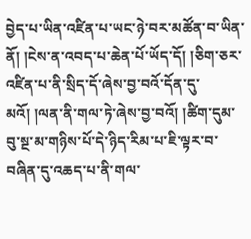བྱེད་པ་ཡིན་འཛིན་པ་ཡང་ཉེ་བར་མཚོན་བ་ཡིན་ནོ། །ངེས་ན་འབད་པ་ཆེན་པོ་ཡོད་དོ། །ཅིག་ཅར་འཛིན་པ་ནི་སྲིད་དོ་ཞེས་བྱ་བའོ་དོན་དུ་མའོ། །ལན་ནི་གལ་ཏེ་ཞེས་བྱ་བའོ། །ཚིག་དུམ་བུ་སྔ་མ་གཉིས་པོ་དེ་ཉིད་རིམ་པ་ཇི་ལྟར་བ་བཞིན་དུ་འཆད་པ་ནི་གལ་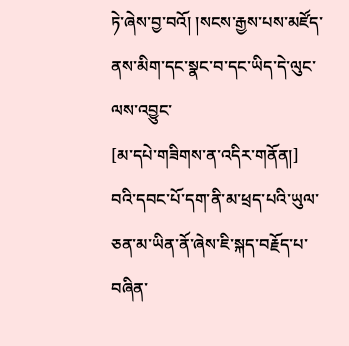ཏེ་ཞེས་བྱ་བའོ། །སངས་རྒྱས་པས་མཛོད་ནས་མིག་དང་སྣང་བ་དང་ཡིད་དེ་ལུང་ལས་འབྱུང་
[མ་དཔེ་གཟིགས་ན་འདིར་གནོན།]
བའི་དབང་པོ་དག་ནི་མ་ཕྲད་པའི་ཡུལ་ཅན་མ་ཡིན་ནོ་ཞེས་ཇི་སྐད་བརྗོད་པ་བཞིན་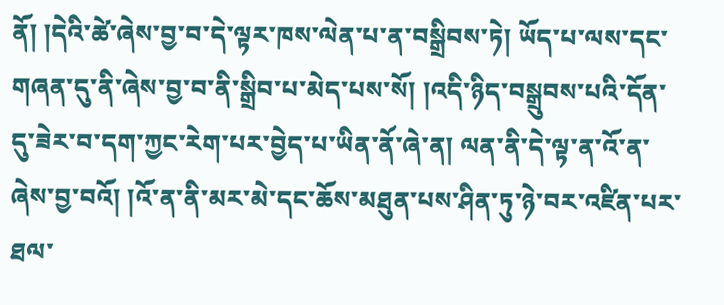ནོ། །དེའི་ཚེ་ཞེས་བྱ་བ་དེ་ལྟར་ཁས་ལེན་པ་ན་བསྒྲིབས་ཏེ། ཡོད་པ་ལས་དང་གཞན་དུ་ནི་ཞེས་བྱ་བ་ནི་སྒྲིབ་པ་མེད་པས་སོ། །འདི་ཉིད་བསྒྲུབས་པའི་དོན་དུ་ཟེར་བ་དག་ཀྱང་རེག་པར་བྱེད་པ་ཡིན་ནོ་ཞེ་ན། ལན་ནི་དེ་ལྟ་ན་འོ་ན་ཞེས་བྱ་བའོ། །འོ་ན་ནི་མར་མེ་དང་ཆོས་མཐུན་པས་ཤིན་ཏུ་ཉེ་བར་འཛིན་པར་ཐལ་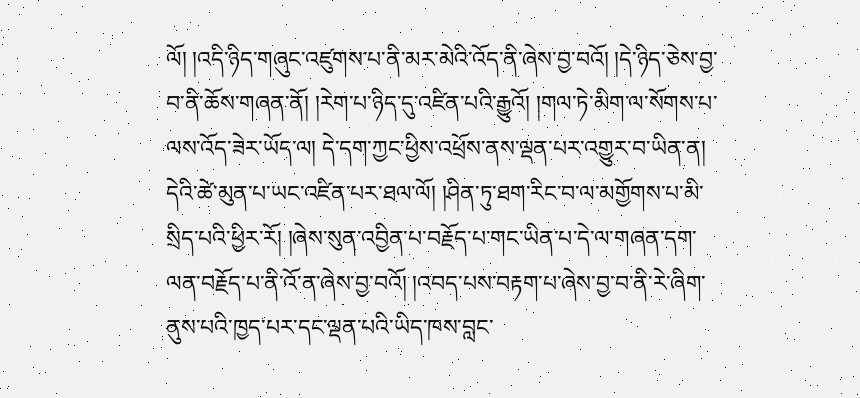ལོ། །འདི་ཉིད་གཞུང་འཛུགས་པ་ནི་མར་མེའི་འོད་ནི་ཞེས་བྱ་བའོ། །དེ་ཉིད་ཅེས་བྱ་བ་ནི་ཆོས་གཞན་ནོ། །རེག་པ་ཉིད་དུ་འཛིན་པའི་རྒྱུའོ། །གལ་ཏེ་མིག་ལ་སོགས་པ་ལས་འོད་ཟེར་ཡོད་ལ། དེ་དག་ཀྱང་ཕྱིས་འཕྲོས་ནས་ལྡན་པར་འགྱུར་བ་ཡིན་ན། དེའི་ཚེ་མུན་པ་ཡང་འཛིན་པར་ཐལ་ལོ། །ཤིན་ཏུ་ཐག་རིང་བ་ལ་མགྱོགས་པ་མི་སྲིད་པའི་ཕྱིར་རོ། །ཞེས་སུན་འབྱིན་པ་བརྗོད་པ་གང་ཡིན་པ་དེ་ལ་གཞན་དག་ལན་བརྗོད་པ་ནི་འོ་ན་ཞེས་བྱ་བའོ། །འབད་པས་བརྟག་པ་ཞེས་བྱ་བ་ནི་རེ་ཞིག་ནུས་པའི་ཁྱད་པར་དང་ལྡན་པའི་ཡིད་ཁས་བླང་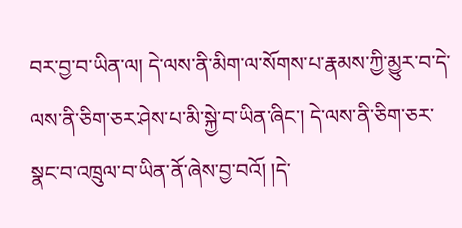བར་བྱ་བ་ཡིན་ལ། དེ་ལས་ནི་མིག་ལ་སོགས་པ་རྣམས་ཀྱི་མྱུར་བ་དེ་ལས་ནི་ཅིག་ཅར་ཤེས་པ་མི་སྐྱེ་བ་ཡིན་ཞིང་། དེ་ལས་ནི་ཅིག་ཅར་སྣང་བ་འཁྲུལ་བ་ཡིན་ནོ་ཞེས་བྱ་བའོ། །དེ་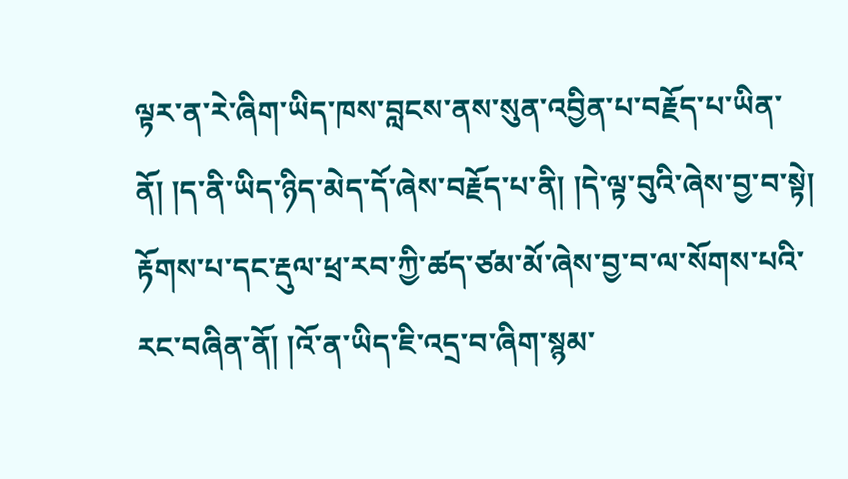ལྟར་ན་རེ་ཞིག་ཡིད་ཁས་བླངས་ནས་སུན་འབྱིན་པ་བརྗོད་པ་ཡིན་ནོ། །ད་ནི་ཡིད་ཉིད་མེད་དོ་ཞེས་བརྗོད་པ་ནི། །དེ་ལྟ་བུའི་ཞེས་བྱ་བ་སྟེ། རྟོགས་པ་དང་རྡུལ་ཕྲ་རབ་ཀྱི་ཚད་ཙམ་མོ་ཞེས་བྱ་བ་ལ་སོགས་པའི་རང་བཞིན་ནོ། །འོ་ན་ཡིད་ཇི་འདྲ་བ་ཞིག་སྙམ་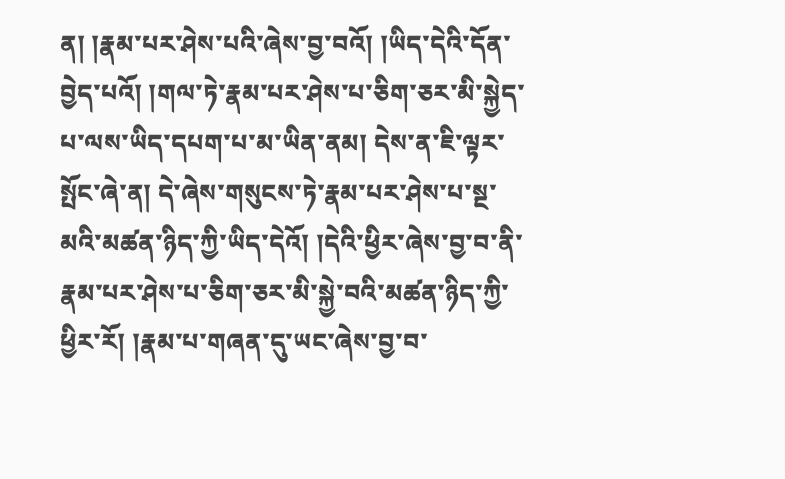ན། །རྣམ་པར་ཤེས་པའི་ཞེས་བྱ་བའོ། །ཡིད་དེའི་དོན་བྱེད་པའོ། །གལ་ཏེ་རྣམ་པར་ཤེས་པ་ཅིག་ཅར་མི་སྐྱེད་པ་ལས་ཡིད་དཔག་པ་མ་ཡིན་ནམ། དེས་ན་ཇི་ལྟར་སྤོང་ཞེ་ན། དེ་ཞེས་གསུངས་ཏེ་རྣམ་པར་ཤེས་པ་སྔ་མའི་མཚན་ཉིད་ཀྱི་ཡིད་དེའོ། །དེའི་ཕྱིར་ཞེས་བྱ་བ་ནི་རྣམ་པར་ཤེས་པ་ཅིག་ཅར་མི་སྐྱེ་བའི་མཚན་ཉིད་ཀྱི་ཕྱིར་རོ། །རྣམ་པ་གཞན་དུ་ཡང་ཞེས་བྱ་བ་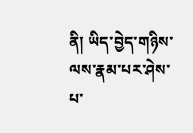ནི། ཡིད་བྱེད་གཉིས་ལས་རྣམ་པར་ཤེས་པ་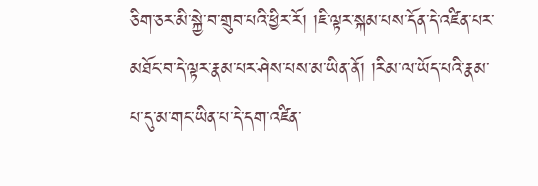ཅིག་ཅར་མི་སྐྱེ་བ་གྲུབ་པའི་ཕྱིར་རོ། །ཇི་ལྟར་སྐམ་པས་དོན་དེ་འཛིན་པར་མཐོང་བ་དེ་ལྟར་རྣམ་པར་ཤེས་པས་མ་ཡིན་ནོ། །རིམ་ལ་ཡོད་པའི་རྣམ་པ་དུ་མ་གང་ཡིན་པ་དེ་དག་འཛིན་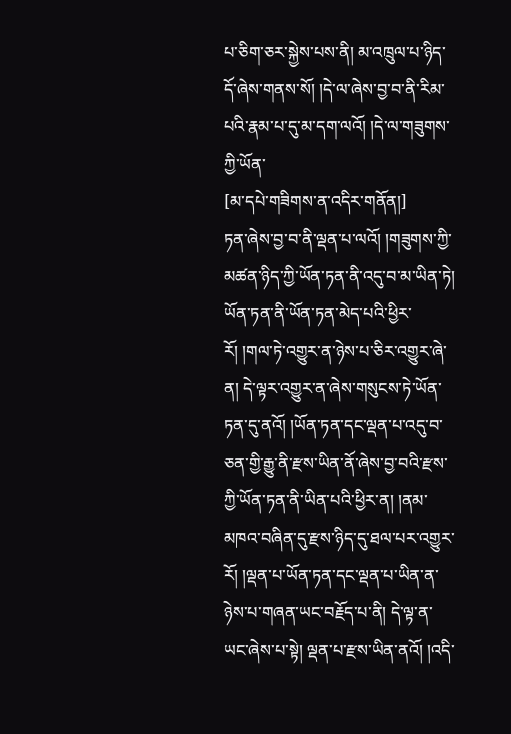པ་ཅིག་ཅར་སྐྱེས་པས་ནི། མ་འཁྲུལ་པ་ཉིད་དོ་ཞེས་གནས་སོ། །དེ་ལ་ཞེས་བྱ་བ་ནི་རིམ་པའི་རྣམ་པ་དུ་མ་དག་ལའོ། །དེ་ལ་གཟུགས་ཀྱི་ཡོན་
[མ་དཔེ་གཟིགས་ན་འདིར་གནོན།]
ཏན་ཞེས་བྱ་བ་ནི་ལྡན་པ་ལའོ། །གཟུགས་ཀྱི་མཚན་ཉིད་ཀྱི་ཡོན་ཏན་ནི་འདུ་བ་མ་ཡིན་ཏེ། ཡོན་ཏན་ནི་ཡོན་ཏན་མེད་པའི་ཕྱིར་རོ། །གལ་ཏེ་འགྱུར་ན་ཉེས་པ་ཅིར་འགྱུར་ཞེ་ན། དེ་ལྟར་འགྱུར་ན་ཞེས་གསུངས་ཏེ་ཡོན་ཏན་དུ་ནའོ། །ཡོན་ཏན་དང་ལྡན་པ་འདུ་བ་ཅན་གྱི་རྒྱུ་ནི་རྫས་ཡིན་ནོ་ཞེས་བྱ་བའི་རྫས་ཀྱི་ཡོན་ཏན་ནི་ཡིན་པའི་ཕྱིར་ན། །ནམ་མཁའ་བཞིན་དུ་རྫས་ཉིད་དུ་ཐལ་པར་འགྱུར་རོ། །ལྡན་པ་ཡོན་ཏན་དང་ལྡན་པ་ཡིན་ན་ཉེས་པ་གཞན་ཡང་བརྗོད་པ་ནི། དེ་ལྟ་ན་ཡང་ཞེས་པ་སྟེ། ལྡན་པ་རྫས་ཡིན་ནའོ། །འདི་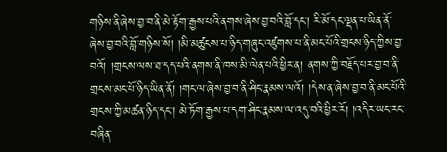གཉིས་ནི་ཞེས་བྱ་བ་ནི་མེ་རྟོག་རྒྱས་པའི་ནགས་ཞེས་བྱ་བའི་བློ་དང་། རི་མོ་དང་ལྡན་པ་ཡིན་ནོ་ཞེས་བྱ་བའི་བློ་གཉིས་སོ། །མི་མཚུངས་པ་ཉིད་གཞུང་འཛུགས་པ་ནི་མང་པོའི་གྲངས་ཉིད་ཀྱིས་བྱ་བའོ། །གྲངས་ལས་ཐ་དད་པའི་ནགས་ནི་ཁས་མི་ལེན་པའི་ཕྱིར་ན། ནགས་ཀྱི་བརྗོད་པར་བྱ་བ་ནི་གྲངས་མང་པོ་ཉིད་ཡིན་ནོ། །གང་ལ་ཞེས་བྱ་བ་ནི་ཤིང་རྣམས་ལའོ། །དེས་ན་ཞེས་བྱ་བ་ནི་མང་པོའི་གྲངས་ཀྱི་མཚན་ཉིད་དང་། མེ་ཏོག་རྒྱས་པ་དག་ཤིང་རྣམས་ལ་འདུ་བའི་ཕྱིར་རོ། །འདིར་ཡང་རང་བཞིན་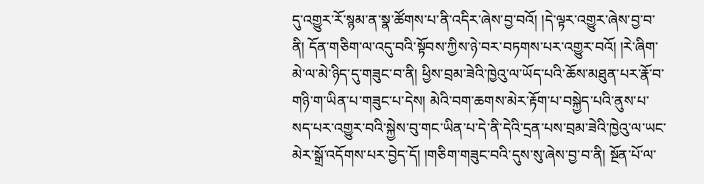དུ་འགྱུར་རོ་སྙམ་ན་སྣ་ཚོགས་པ་ནི་འདིར་ཞེས་བྱ་བའོ། །དེ་ལྟར་འགྱུར་ཞེས་བྱ་བ་ནི། དོན་གཅིག་ལ་འདུ་བའི་སྟོབས་ཀྱིས་ཉེ་བར་བཏགས་པར་འགྱུར་བའོ། །རེ་ཞིག་མེ་ལ་མེ་ཉིད་དུ་གཟུང་བ་ནི། ཕྱིས་བྲམ་ཟེའི་ཁྱེའུ་ལ་ཡོད་པའི་ཆོས་མཐུན་པར་རྣོ་བ་གཉི་ག་ཡིན་པ་གཟུང་པ་དེས། མེའི་བག་ཆགས་མེར་རྟོག་པ་བསྐྱེད་པའི་ནུས་པ་སད་པར་འགྱུར་བའི་སྐྱེས་བུ་གང་ཡིན་པ་དེ་ནི་དེའི་དྲན་པས་བྲམ་ཟེའི་ཁྱེའུ་ལ་ཡང་མེར་སྒྲོ་འདོགས་པར་བྱེད་དོ། །གཅིག་གཟུང་བའི་དུས་སུ་ཞེས་བྱ་བ་ནི། སྔོན་པོ་ལ་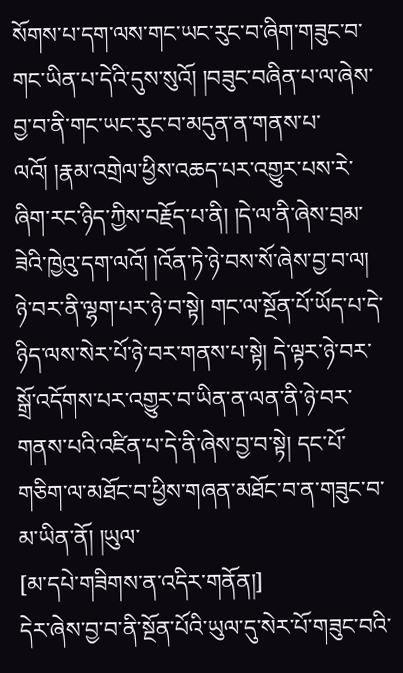སོགས་པ་དག་ལས་གང་ཡང་རུང་བ་ཞིག་གཟུང་བ་གང་ཡིན་པ་དེའི་དུས་སུའོ། །བཟུང་བཞིན་པ་ལ་ཞེས་བྱ་བ་ནི་གང་ཡང་རུང་བ་མདུན་ན་གནས་པ་ལའོ། །རྣམ་འགྲེལ་ཕྱིས་འཆད་པར་འགྱུར་པས་རེ་ཞིག་རང་ཉིད་ཀྱིས་བརྗོད་པ་ནི། །དེ་ལ་ནི་ཞེས་བྲམ་ཟེའི་ཁྱེའུ་དག་ལའོ། །འོན་ཏེ་ཉེ་བས་སོ་ཞེས་བྱ་བ་ལ། ཉེ་བར་ནི་ལྷག་པར་ཉེ་བ་སྟེ། གང་ལ་སྔོན་པོ་ཡོད་པ་དེ་ཉིད་ལས་སེར་པོ་ཉེ་བར་གནས་པ་སྟེ། དེ་ལྟར་ཉེ་བར་སྒྲོ་འདོགས་པར་འགྱུར་བ་ཡིན་ན་ལན་ནི་ཉེ་བར་གནས་པའི་འཛིན་པ་དེ་ནི་ཞེས་བྱ་བ་སྟེ། དང་པོ་གཅིག་ལ་མཐོང་བ་ཕྱིས་གཞན་མཐོང་བ་ན་གཟུང་བ་མ་ཡིན་ནོ། །ཡུལ་
[མ་དཔེ་གཟིགས་ན་འདིར་གནོན།]
དེར་ཞེས་བྱ་བ་ནི་སྔོན་པོའི་ཡུལ་དུ་སེར་པོ་གཟུང་བའི་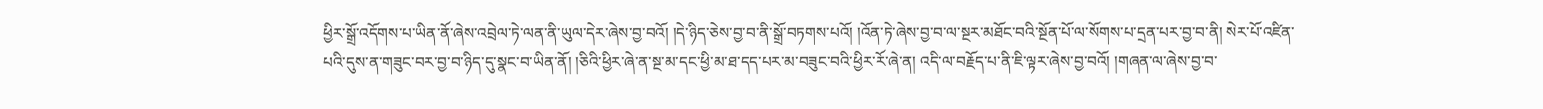ཕྱིར་སྒྲོ་འདོགས་པ་ཡིན་ནོ་ཞེས་འབྲེལ་ཏེ་ལན་ནི་ཡུལ་དེར་ཞེས་བྱ་བའོ། །དེ་ཉིད་ཅེས་བྱ་བ་ནི་སྒྲོ་བཏགས་པའོ། །འོན་ཏེ་ཞེས་བྱ་བ་ལ་སྔར་མཐོང་བའི་སྔོན་པོ་ལ་སོགས་པ་དྲན་པར་བྱ་བ་ནི། སེར་པོ་འཛིན་པའི་དུས་ན་གཟུང་བར་བྱ་བ་ཉིད་དུ་སྣང་བ་ཡིན་ནོ། །ཅིའི་ཕྱིར་ཞེ་ན་སྔ་མ་དང་ཕྱི་མ་ཐ་དད་པར་མ་བཟུང་བའི་ཕྱིར་རོ་ཞེ་ན། འདི་ལ་བརྗོད་པ་ནི་ཇི་ལྟར་ཞེས་བྱ་བའོ། །གཞན་ལ་ཞེས་བྱ་བ་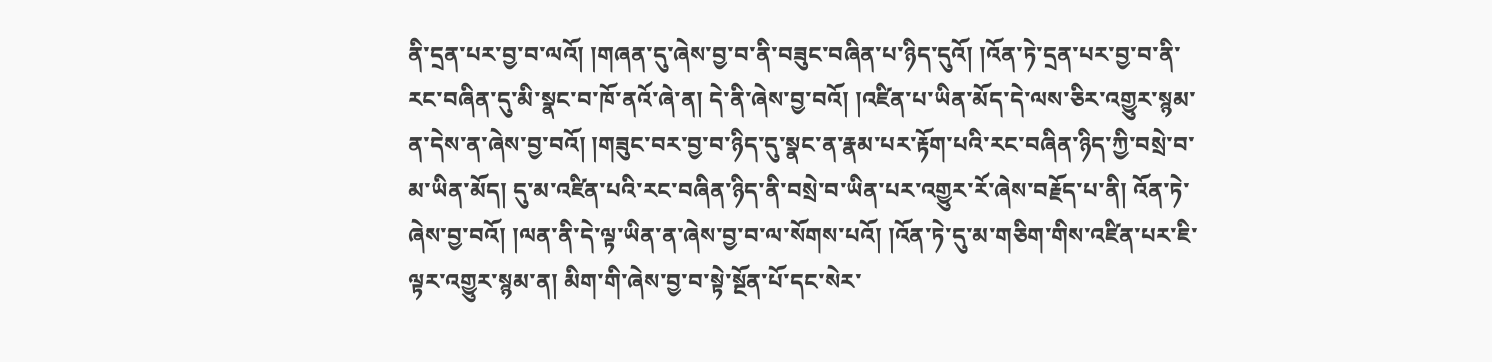ནི་དྲན་པར་བྱ་བ་ལའོ། །གཞན་དུ་ཞེས་བྱ་བ་ནི་བཟུང་བཞིན་པ་ཉིད་དུའོ། །འོན་ཏེ་དྲན་པར་བྱ་བ་ནི་རང་བཞིན་དུ་མི་སྣང་བ་ཁོ་ནའོ་ཞེ་ན། དེ་ནི་ཞེས་བྱ་བའོ། །འཛིན་པ་ཡིན་མོད་དེ་ལས་ཅིར་འགྱུར་སྙམ་ན་དེས་ན་ཞེས་བྱ་བའོ། །གཟུང་བར་བྱ་བ་ཉིད་དུ་སྣང་ན་རྣམ་པར་རྟོག་པའི་རང་བཞིན་ཉིད་ཀྱི་བསྲེ་བ་མ་ཡིན་མོད། དུ་མ་འཛིན་པའི་རང་བཞིན་ཉིད་ནི་བསྲེ་བ་ཡིན་པར་འགྱུར་རོ་ཞེས་བརྗོད་པ་ནི། འོན་ཏེ་ཞེས་བྱ་བའོ། །ལན་ནི་དེ་ལྟ་ཡིན་ན་ཞེས་བྱ་བ་ལ་སོགས་པའོ། །འོན་ཏེ་དུ་མ་གཅིག་གིས་འཛིན་པར་ཇི་ལྟར་འགྱུར་སྙམ་ན། མིག་གི་ཞེས་བྱ་བ་སྟེ་སྔོན་པོ་དང་སེར་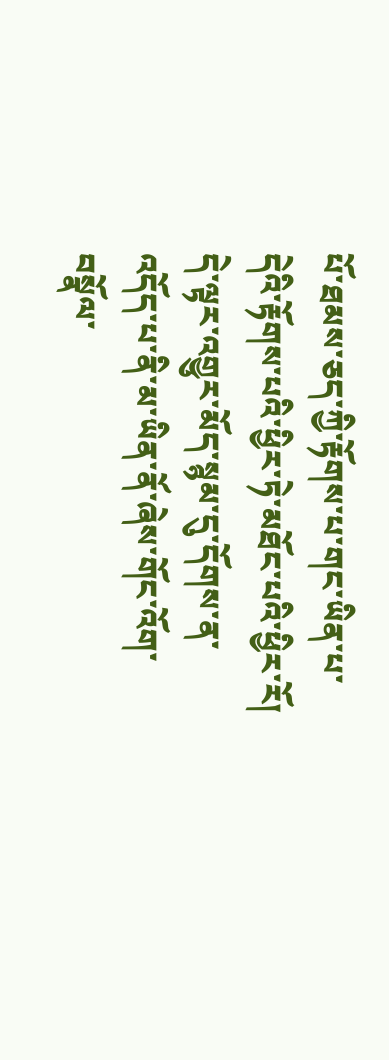པོ་ཐམས་ཅད་ཀྱི་རྟོགས་པ་གང་ཡིན་པ་དེའི་རྟོགས་པའི་ཕྱིར་ཏེ་མཐོང་པའི་ཕྱིར་རོ། དེ་ལྟར་འགྱུར་མོད་སྙམ་དུ་དོགས་ན་འདོད་པ་ནི་མ་ཡིན་ནོ་ཞེས་གོང་འོག་བསྣོལ་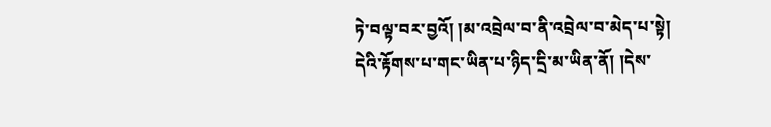ཏེ་བལྟ་བར་བྱའོ། །མ་འབྲེལ་བ་ནི་འབྲེལ་བ་མེད་པ་སྟེ། དེའི་རྟོགས་པ་གང་ཡིན་པ་ཉིད་དྲི་མ་ཡིན་ནོ། །དེས་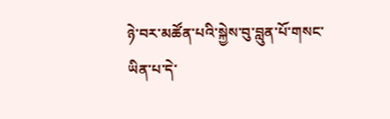ཉེ་བར་མཚོན་པའི་སྐྱེས་བུ་བླུན་པོ་གསང་ཡིན་པ་དེ་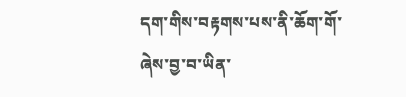དག་གིས་བརྟགས་པས་ནི་ཆོག་གོ་ཞེས་བྱ་བ་ཡིན་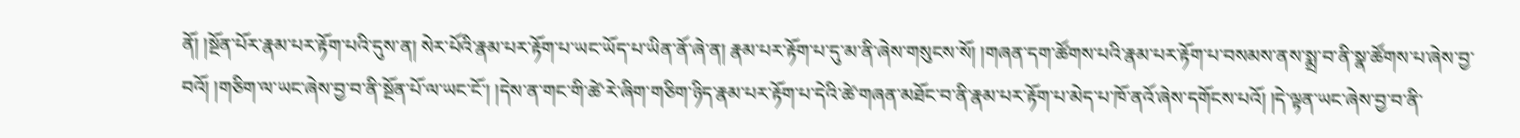ནོ། །སྔོན་པོར་རྣམ་པར་རྟོག་པའི་དུས་ན། སེར་པོའི་རྣམ་པར་རྟོག་པ་ཡང་ཡོད་པ་ཡིན་ནོ་ཞེ་ན། རྣམ་པར་རྟོག་པ་དུ་མ་ནི་ཞེས་གསུངས་སོ། །གཞན་དག་ཚོགས་པའི་རྣམ་པར་རྟོག་པ་བསམས་ནས་སྨྲ་བ་ནི་སྣ་ཚོགས་པ་ཞེས་བྱ་བའོ། །གཅིག་ལ་ཡང་ཞེས་བྱ་བ་ནི་སྔོན་པོ་ལ་ཡང་ངོ་། །དེས་ན་གང་གི་ཚེ་རེ་ཞིག་གཅིག་ཉིད་རྣམ་པར་རྟོག་པ་དེའི་ཚེ་གཞན་མཐོང་བ་ནི་རྣམ་པར་རྟོག་པ་མེད་པ་ཁོ་ནའོ་ཞེས་དགོངས་པའོ། །དེ་ལྟན་ཡང་ཞེས་བྱ་བ་ནི་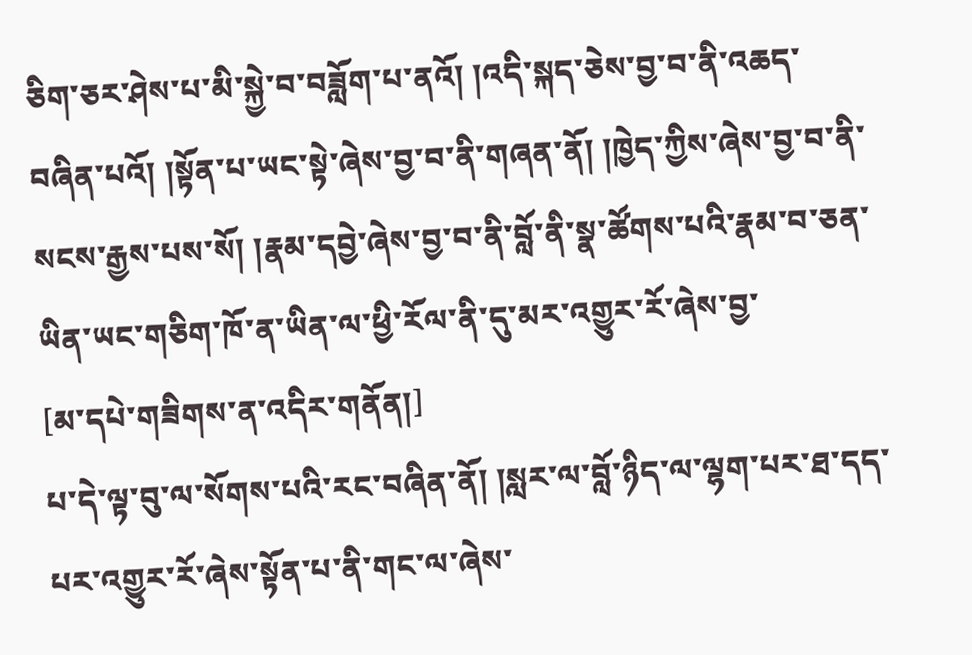ཅིག་ཅར་ཤེས་པ་མི་སྐྱེ་བ་བཟློག་པ་ནའོ། །འདི་སྐད་ཅེས་བྱ་བ་ནི་འཆད་བཞིན་པའོ། །སྟོན་པ་ཡང་སྟེ་ཞེས་བྱ་བ་ནི་གཞན་ནོ། །ཁྱེད་ཀྱིས་ཞེས་བྱ་བ་ནི་སངས་རྒྱས་པས་སོ། །རྣམ་དབྱེ་ཞེས་བྱ་བ་ནི་བློ་ནི་སྣ་ཚོགས་པའི་རྣམ་བ་ཅན་ཡིན་ཡང་གཅིག་ཁོ་ན་ཡིན་ལ་ཕྱི་རོལ་ནི་དུ་མར་འགྱུར་རོ་ཞེས་བྱ་
[མ་དཔེ་གཟིགས་ན་འདིར་གནོན།]
པ་དེ་ལྟ་བུ་ལ་སོགས་པའི་རང་བཞིན་ནོ། །སླར་ལ་བློ་ཉིད་ལ་ལྷག་པར་ཐ་དད་པར་འགྱུར་རོ་ཞེས་སྟོན་པ་ནི་གང་ལ་ཞེས་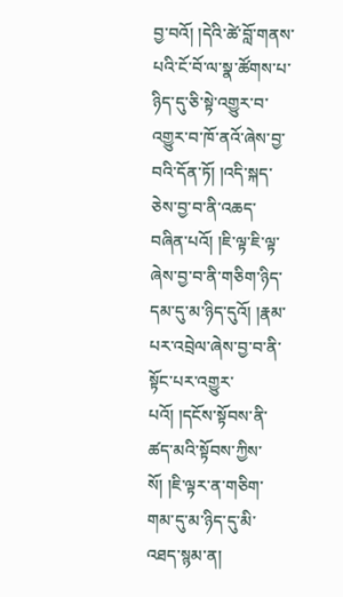བྱ་བའོ། །དེའི་ཚེ་བློ་གནས་པའི་ངོ་བོ་ལ་སྣ་ཚོགས་པ་ཉིད་དུ་ཅི་སྟེ་འགྱུར་བ་འགྱུར་བ་ཁོ་ནའོ་ཞེས་བྱ་བའི་དོན་ཏོ། །འདི་སྐད་ཅེས་བྱ་བ་ནི་འཆད་བཞིན་པའོ། །ཇི་ལྟ་ཇི་ལྟ་ཞེས་བྱ་བ་ནི་གཅིག་ཉིད་དམ་དུ་མ་ཉིད་དུའོ། །རྣམ་པར་འབྲེལ་ཞེས་བྱ་བ་ནི་སྟོང་པར་འགྱུར་པའོ། །དངོས་སྟོབས་ནི་ཚད་མའི་སྟོབས་ཀྱིས་སོ། །ཇི་ལྟར་ན་གཅིག་གམ་དུ་མ་ཉིད་དུ་མི་འཐད་སྙམ་ན།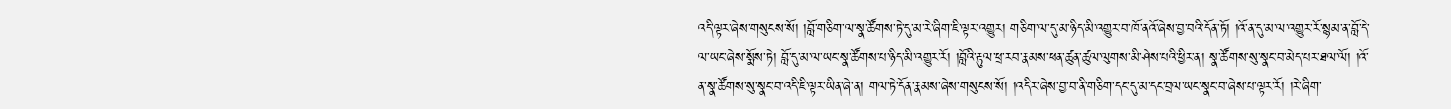འདི་ལྟར་ཞེས་གསུངས་སོ། །བློ་གཅིག་ལ་སྣ་ཚོགས་ཏེ་དུ་མ་རེ་ཞིག་ཇི་ལྟར་འགྱུར། གཅིག་ལ་དུ་མ་ཉིད་མི་འགྱུར་བ་ཁོ་ནའོ་ཞེས་བྱ་བའི་དོན་ཏོ། །འོ་ན་དུ་མ་ལ་འགྱུར་རོ་སྙམ་ན་བློ་དེ་ལ་ཡང་ཞེས་སྨོས་ཏེ། བློ་དུ་མ་ལ་ཡང་སྣ་ཚོགས་པ་ཉིད་མི་འགྱུར་རོ། །བློའི་རྟུལ་ཕྲ་རབ་རྣམས་ཕན་ཚུན་ཚུལ་ལུགས་མི་ཤེས་པའི་ཕྱིར་ན། སྣ་ཚོགས་སུ་སྣང་བ་མེད་པར་ཐལ་ལོ། །འོ་ན་སྣ་ཚོགས་སུ་སྣང་བ་འདི་ཇི་ལྟར་ཡིན་ཞེ་ན། གལ་ཏེ་དོན་རྣམས་ཞེས་གསུངས་སོ། །འདིར་ཞེས་བྱ་བ་ནི་གཅིག་དང་དུ་མ་དང་བྲལ་ཡང་སྣང་བ་ཞེས་པ་ལྟར་རོ། །རེ་ཞིག་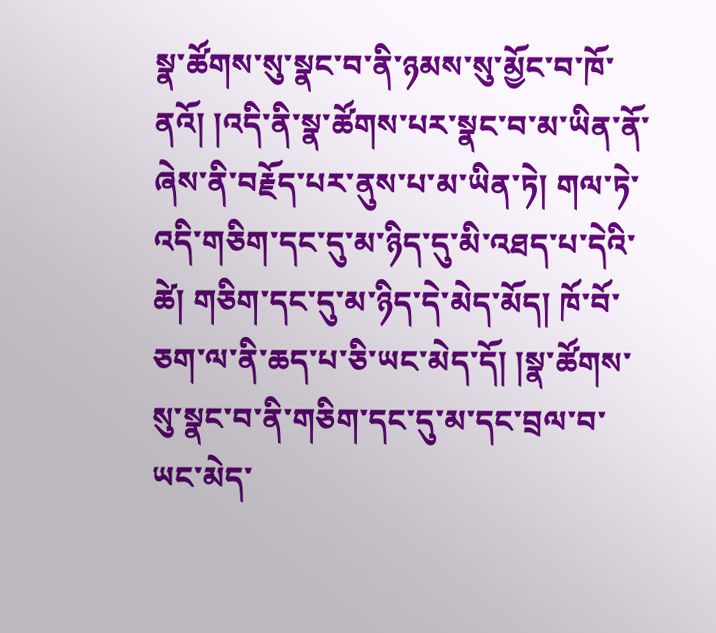སྣ་ཚོགས་སུ་སྣང་བ་ནི་ཉམས་སུ་མྱོང་བ་ཁོ་ནའོ། །འདི་ནི་སྣ་ཚོགས་པར་སྣང་བ་མ་ཡིན་ནོ་ཞེས་ནི་བརྗོད་པར་ནུས་པ་མ་ཡིན་ཏེ། གལ་ཏེ་འདི་གཅིག་དང་དུ་མ་ཉིད་དུ་མི་འཐད་པ་དེའི་ཚེ། གཅིག་དང་དུ་མ་ཉིད་དེ་མེད་མོད། ཁོ་བོ་ཅག་ལ་ནི་ཆད་པ་ཅི་ཡང་མེད་དོ། །སྣ་ཚོགས་སུ་སྣང་བ་ནི་གཅིག་དང་དུ་མ་དང་བྲལ་བ་ཡང་མེད་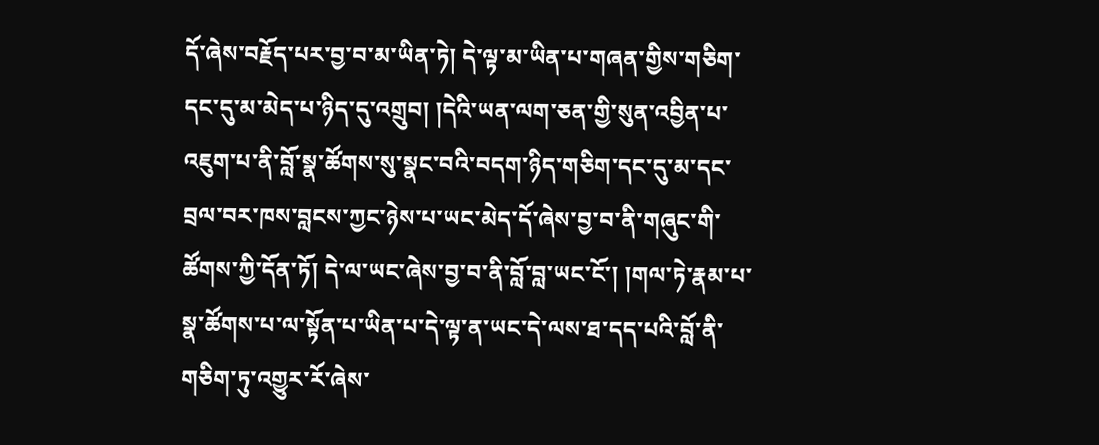དོ་ཞེས་བརྗོད་པར་བྱ་བ་མ་ཡིན་ཏེ། དེ་ལྟ་མ་ཡིན་པ་གཞན་གྱིས་གཅིག་དང་དུ་མ་མེད་པ་ཉིད་དུ་འགྲུབ། །དེའི་ཡན་ལག་ཅན་གྱི་སུན་འབྱིན་པ་འཇུག་པ་ནི་བློ་སྣ་ཚོགས་སུ་སྣང་བའི་བདག་ཉིད་གཅིག་དང་དུ་མ་དང་བྲལ་བར་ཁས་བླངས་ཀྱང་ཉེས་པ་ཡང་མེད་དོ་ཞེས་བྱ་བ་ནི་གཞུང་གི་ཚོགས་ཀྱི་དོན་ཏོ། དེ་ལ་ཡང་ཞེས་བྱ་བ་ནི་བློ་བླ་ཡང་ངོ་། །གལ་ཏེ་རྣམ་པ་སྣ་ཚོགས་པ་ལ་སྟོན་པ་ཡིན་པ་དེ་ལྟ་ན་ཡང་དེ་ལས་ཐ་དད་པའི་བློ་ནི་གཅིག་ཏུ་འགྱུར་རོ་ཞེས་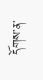དོགས་ན་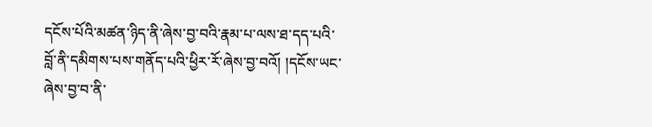དངོས་པོའི་མཚན་ཉིད་ནི་ཞེས་བྱ་བའི་རྣམ་པ་ལས་ཐ་དད་པའི་བློ་ནི་དམིགས་པས་གནོད་པའི་ཕྱིར་རོ་ཞེས་བྱ་བའོ། །དངོས་ཡང་ཞེས་བྱ་བ་ནི་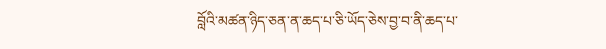བློའི་མཚན་ཉིད་ཅན་ན་ཆད་པ་ཅི་ཡོད་ཅེས་བྱ་བ་ནི་ཆད་པ་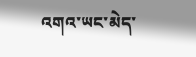འགའ་ཡང་མེད་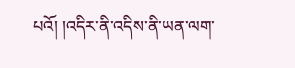པའོ། །འདིར་ནི་འདིས་ནི་ཡན་ལག་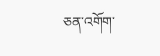ཅན་འགོག་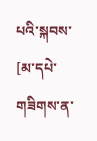པའི་སྐབས་
[མ་དཔེ་གཟིགས་ན་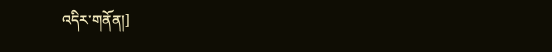འདིར་གནོན།]